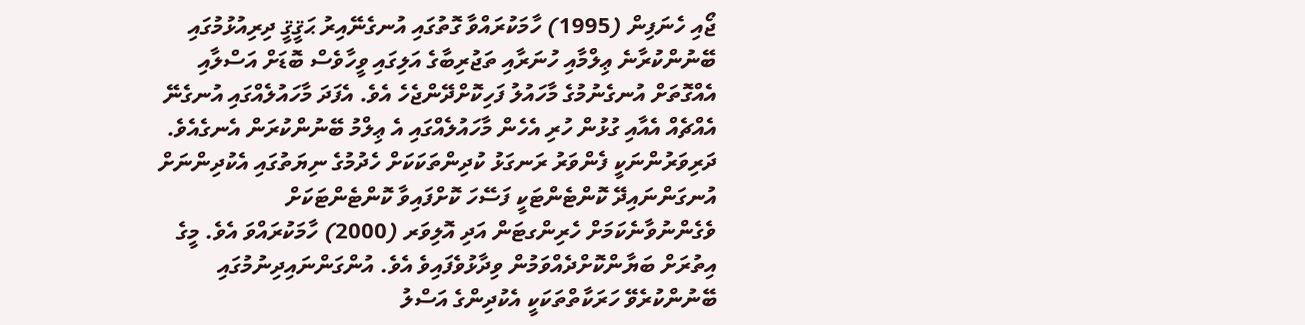ޖޯއި ހެނަފިން (1995) ހާމަކުރައްވާ ގޮތުގައި އުނގެނޭއިރު ޙަޤީޤީ ދިރިއުޅުމުގައި ބޭނުންކުރާނެ ޢިލްމާއި ހުނަރާއި ތަޖުރިބާގެ އަލިގައި ވީހާވެސް ބޮޑަށް އަސްލާއި އެއްގޮތަށް އުނގެނުމުގެ މާހައުލު ފަހިކޮށްދޭންޖެހެ އެވެ. އެފަދަ މާހައުލެއްގައި އުނގެނޭ އެއްޗެއް އެއާއި ގުޅުން ހުރި އެހެން މާހައުލެއްގައި އެ ޢިލްމު ބޭނުންކުރަން އެނގެއެވެ. ދަރިވަރުންނަކީ ފެންވަރު ރަނގަޅު ކުދިންތަކަކަށް ހެދުމުގެ ނިޔަތުގައި އެކުދިންނަށް އުނގަންނައިދޭ ކޮންޓެންޓަކީ ފަސޭހަ ކޮށްފައިވާ ކޮންޓެންޓަކަށް ވެގެންނުވާނެކަމަށް ހެރިންގޓަން އަދި އޮލިވަރ (2000) ހާމަކުރައްވަ އެވެ. މީގެ އިތުރަށް ބަޔާންކޮށްދެއްވަމުން ވިދާޅުވެފައިވެ އެވެ. އުންގަންނައިދިނުމުގައި ބޭނުންކުރެވޭ ހަރަކާތްތަކަކީ އެކުދިންގެ އަސްލު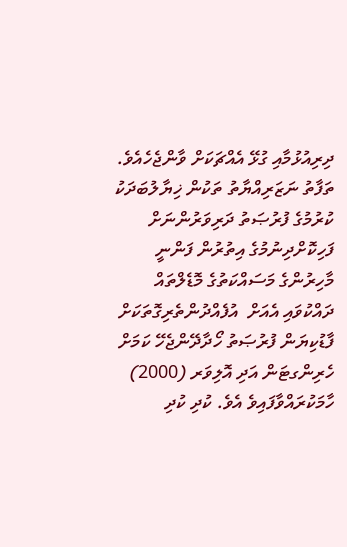ދިރިއުޅުމާއި ގުޅޭ އެއްޗަކަށް ވާންޖެހެއެވެ. ތަފާތު ނަޒަރިއްޔާތު ތަކުން ޚިޔާލުބަދަކު ކުރުމުގެ ފުރުޞަތު ދަރިވަރުންނަށް ފަހިކޮށްދިނުމުގެ އިތުރުން ފަންނީ މާހިރުންގެ މަސައްކަތުގެ މޮޑެލްތައް ދައްކުވައި އެއަށް  އުފެއްދުންތެރިގޮތަކަށް ފާޑުކިޔަން ފުރުޞަތު ހޯދާދޭންޖެހޭ ކަމަށް ހެރިންގޓަން އަދި އޮލިވަރ (2000) ހާމަކުރައްވާފައިވެ އެވެ. ކުދި ކުދި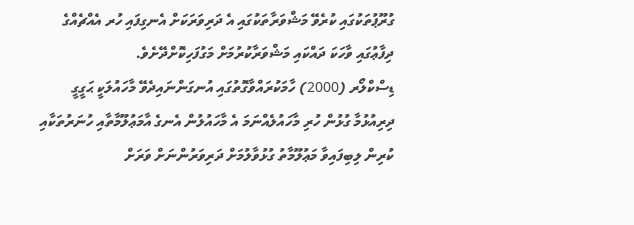ގުރޫޕުތަކުގައި ކުރެވޭ މަޝްވަރާތަކުގައި އެ ދަރިވަރަކަށް އެނގިފައި ހުރ އެއްޗެއްގެ ދިފާޢުގައި ވާހަކަ ދައްކައި މަޝްވަރާކުރުމަށް މަގުފަހިކޮށްދޭށެވެ.
ޑިސްކްލޯރ (2000) ހާމަކުރައްވާގޮތުގައި އުނގަންނައިދެވޭ މާހައުލަކީ ޙަގީގީ ދިރިއުޅުމާ ގުޅުން ހުރި މާހައުލެއްނަމަ އެ މާހައުލުން އެނގެ އާމަޢުލޫމާތާއި ހުނަރުތަކާއި ކުރިން ލިބިފައިވާ މަޢުލޫމާތު ގުޅުވާލުމަށް ދަރިވަރުންނަށް ވަރަށް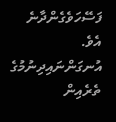ފަސޭހަވެގެންދާނެ އެވެ. އުނގަންނައިދިނުމުގެ ތެރެއިން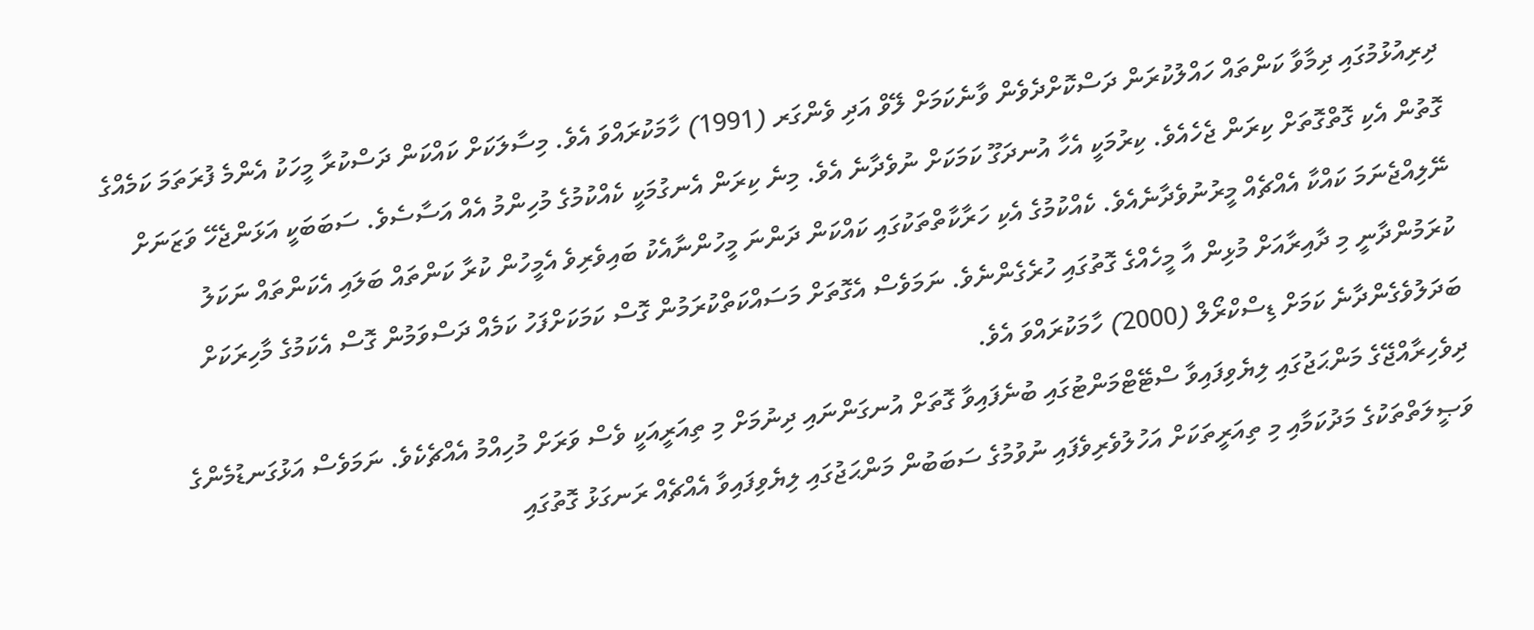ދިރިއުޅުމުގައި ދިމާވާ ކަންތައް ހައްލުކުރަން ދަސްކޮށްދެވެން ވާނެކަމަށް ލޭވް އަދި ވެންގަރ (1991) ހާމަކުރައްވަ އެވެ. މިސާލަކަށް ކައްކަން ދަސްކުރާ މީހަކު އެންމެ ފުރަތަމަ ކަމެއްގެ ގޮތުން އެކި ގޮތްގޮތަށް ކިރަން ޖެހެއެވެ. ކިރުމަކީ އެހާ އުނދަގޫ ކަމަކަށް ނުވެދާނެ އެވެ. މިނެ ކިރަން އެނގުމަކީ ކެއްކުމުގެ މުހިންމު އެއް އަސާސެވެ. ސަބަބަކީ އަޅަންޖެހޭ ވަޒަނަށް ނޭލިއްޖެނަމަ ކައްކާ އެއްޗެއް މީރުނުވެދާނެއެވެ. ކެއްކުމުގެ އެކި ހަރާކާތްތަކުގައި ކައްކަން ދަންނަ މީހުންނާއެކު ބައިވެރިވެ އެމީހުން ކުރާ ކަންތައް ބަލައި އެކަންތައް ނަކަލު ކުރަމުންދާނީ މި ދާއިރާއަށް މުޅިން އާ މީހެއްގެ ގޮތުގައި ހުރެގެންނެވެ. ނަމަވެސް އެގޮތަށް މަސައްކަތްކުރަމުން ގޮސް ކަމަކަށްފަހު ކަމެއް ދަސްވަމުން ގޮސް އެކަމުގެ މާހިރަކަށް ބަދަލުވެގެންދާނެ ކަމަށް ޑިސްކްރޯލް (2000) ހާމަކުރައްވަ އެވެ.
ދިވެހިރާއްޖޭގެ މަންޙަޖުގައި ލިޔެވިފައިވާ ސްޓޭޓްމަންޓުގައި ބުނެފައިވާ ގޮތަށް އުނގަންނައި ދިނުމަށް މި ތިއަރީއަކީ ވެސް ވަރަށް މުހިއްމު އެއްޗެކެވެ. ނަމަވެސް އަޅުގަނޑުމެންގެ ވަޞީލަތްތަކުގެ މަދުކަމާއި މި ތިއަރީތަކަށް އަހުލުވެރިވެފައި ނުވުމުގެ ސަބަބުން މަންޙަޖުގައި ލިޔެވިފައިވާ އެއްޗެއް ރަނގަޅު ގޮތުގައި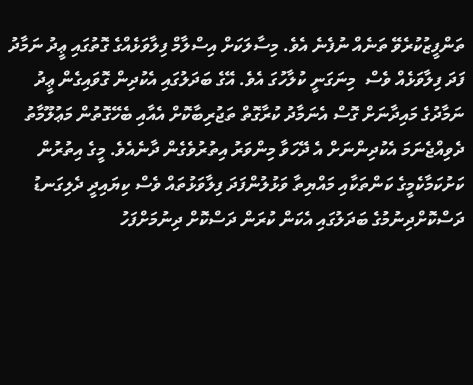ތަންފީޒުކުރެވޭ ތަނެއް ނުފެނެ އެވެ. މިސާލަކަށް އިސްލާމް ފިލާވަޅެއްގެ ގޮތުގައި ޢީދު ނަމާދު ފަދަ ފިލާވަޅެއް ވެސް  މިނަގަނީ ކުލާހުގަ އެވެ. އޭގެ ބަދަލުގައި އެކުދިން ގޮވައިގެން ޢީދު ނަމާދުގެ މައިދާނަށް ގޮސް އެނަމާދު ކުރާގޮތް ތަޖުރިބާކޮށް އެއާއި ބެހޭގޮތުން މަޢުލޫމާތު ދެވިއްޖެނަމަ އެކުދިންނަށް އެ ދޭހަވާ މިންވަރު އިތުރުވެގެން ދާނެއެވެ. މީގެ އިތުރުން ކަށުކަމާކެމީގެ ކަންތަކާއި މައްޔިތާ ވަޅުލުންފަދަ ފިލާވަޅުތައް ވެސް ކިޔައިދީ ދެލިގަނޑު ދަސްކޮށްދިނުމުގެ ބަދަލުގައި އެކަން ކުރަން ދަސްކޮށް ދިނުމަށްފަހު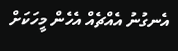އެނގުނު އެއްޗެއް އެހެން މީހަކަށް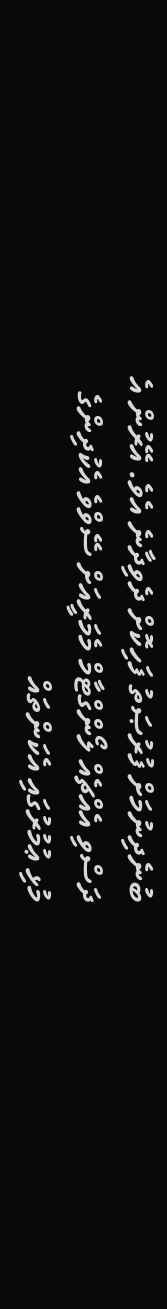ބުނެދިނުމަށް ފުރުޞަތު ފަހިކޮށް ދެވިދާނެ އެވެ. އޭރުން އެ ދަސްވި އެއްޗެއް ލޯންގްޓާމް މެމަރީއަށް ސޭވްވެ އެކުދިންގެ މުޅި ޢުމުރުގައި އެކަންތައް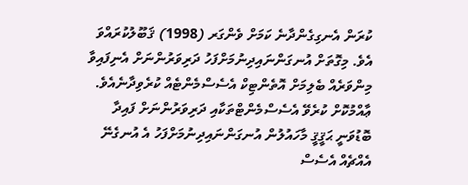ކުރަން އެނގިގެންދާނެ ކަމަށް ވެންގަރ (1998) ޤަބޫލުކުރައްވަ އެވެ. މިގޮތަށް އުނގަންނައިދިނުމަށްފަހު ދަރިވަރުންނަށް އެނިފައިވާ މިންވަރެއް ބެލިމަށް އޮތެންޓިކް އެސެސްމެންޓެއް ކުރެވިދާނެއެވެ. ޢާއްމުކޮށް ކުރެވޭ އެސެސްމެންޓްތަކާއި ދަރިވަރުންނަށް ފައިދާ ބޮޑުވަނީ ޙަޤީޤީ މާހައުލުން އުނގަންނައިދިނުމަށްފަހު އެ އުނގެނޭ އެއްޗެއް އެސެސް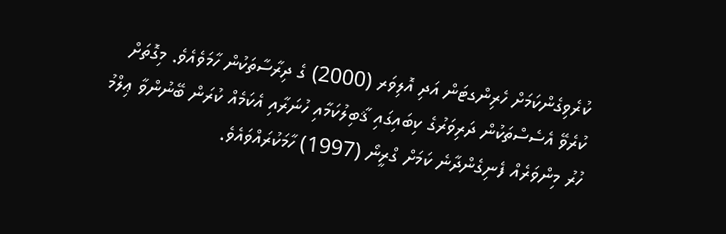ކުރެވިގެންކަމަށް ހެރިންގޓަން އަދި އޮލިވަރ (2000) ގެ ދިރާސާތަކުން ހާމަވެއެވެ. މިގޮތަށް ކުރެވޭ އެސެސްތަކުން ދަރިވަރުގެ ކިބައިގައި ޤާބިލުކަމާއި ހުނަރާއި އެކަމެއް ކުރަން ބޭނުންވާ ޢިލްމު ހުރު މިންވަރެއް ފެނިގެންދާނެ ކަމަށް ގްރީނޯ (1997) ހާމަކުރައްވައެވެ.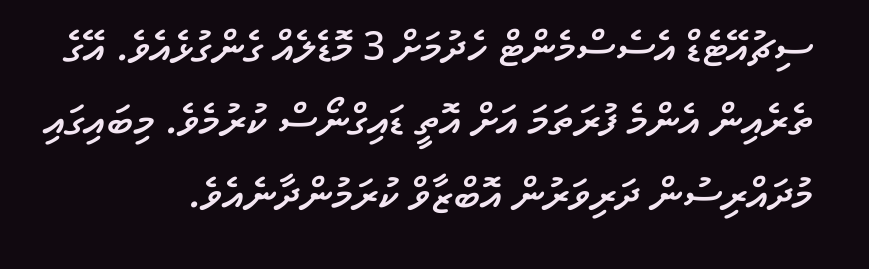ސިޗުއޭޓެޑް އެސެސްމެންޓް ހެދުމަށް 3 މޮޑެލެއް ގެންގުޅެއެވެ. އޭގެ ތެރެއިން އެންމެ ފުރަތަމަ އަށް އޮތީ ޑައިގްނޯސް ކުރުމެވެ. މިބައިގައި މުދައްރިސުން ދަރިވަރުން އޮބްޒާވް ކުރަމުންދާނެއެވެ.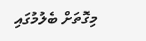މިގޮތަށް ބެލުމުގައި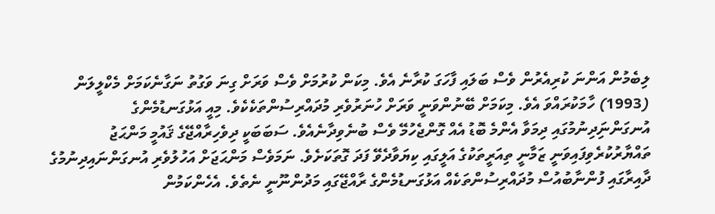ލިބެމުން އަންނަ ކުރިއެރުން ވެސް ބަލައި ފާހަގަ ކުރާނެ އެވެ. މިކަން ކުރުމަށް ވެސް ވަރަށް ގިނަ ވަގުތު ނަގާނެކަމަށް މެކްލީލަން (1993) ހާމަކުރައްވަ އެވެ. މިކަމަށް ބޭނުންވަނީ ވަރަށް ހުނަރުވެރި މުދައްރިސުންތަކެކެވެ. މިއީ އަޅުގަނޑުމެންގެ އުނގަންނަިދިނުމުގައި ދިމަވާ އެންމެ ބޮޑު އެއް ގޮންޖެހުމޭ ވެސް ބުނެވިދާނެއެވެ. ސަބަބަކީ ދިވެހިރާއްޖޭގެ ޤައުމީ މަންޙަޖު ތައްޔާރުކުރެވިފައިވަނީ ޒަމާނީ ތިއަރީތަކުގެ އަލީގައި ކިޔަވާދެވޭ ފަދަ ގޮތަކަށެވެ. ނަމަވެސް މަންޙަޖަށް އަހުލުވެރި އުނގަންނައިދިނުމުގެ ދާއިރާގައި ފުންނާބުއުސް މުދައްރިސުންތަކެއް އަޅުގަނޑުމެންގެ ރާއްޖޭގައި މަދުންނޫނީ ނެތެވެ. އެހެންކަމުން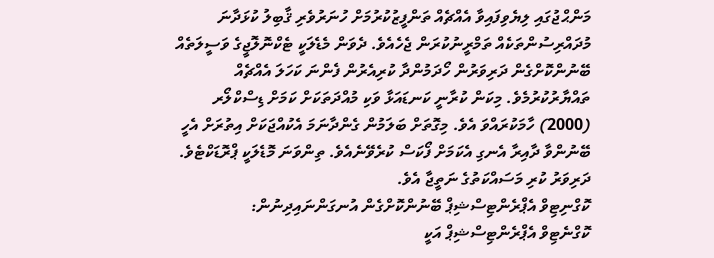މަންޙްޖުގައި ލިޔެވިފައިވާ އެއްޗެއް ތަންފީޒުކުރުމަށް ހުނަރުވެރި ޤާބިލު ކުޅަދާނަ މުދައްރިސުންތަކެއް ތަމްރީނުކުރަން ޖެހެއެވެ. ދެވަން މެޑެލަކީ ޓެކްނޮލޮޖީގެ ވަސީލަތެއް ބޭނުންކޮށްގެން ދަރިވަރުން ހޯދަމުންދާ ކުރިއެރުން ފެންނަ ކަހަލަ އެއްޗެއް ތައްޔާރުކުރުމެވެ. މިކަން ކުރާނީ ކަނޑައަޅާ ވަކި މުއްދަތަކަށް ކަމަށް ޑިސްކްލޯރ (2000) ހާމަކުރައްވަ އެވެ. މިގޮތަށް ބަލަމުން ގެންދާނަމަ އެކުއްޖަކަށް އިތުރަށް އެހީ ބޭނުންވާ ދާއިރާ އެނގި އެކަމަށް ފޯކަސް ކުރެވޭނެއެވެ. ތިންވަނަ މޮޑެލަކީ ޕްރޮޑަކްޓެވެ. ދަރިވަރު ކުރި މަސައްކަތުގެ ނަތީޖާ އެވެ.
ކޮގްނިޓިވް އެޕްރެންޓިސްޝިޕް ބޭނުންކޮށްގެން އުނގަންނައިދިނުން:
ކޮގްނެޓިވް އެޕްރެންޓިސްޝިޕް އަކީ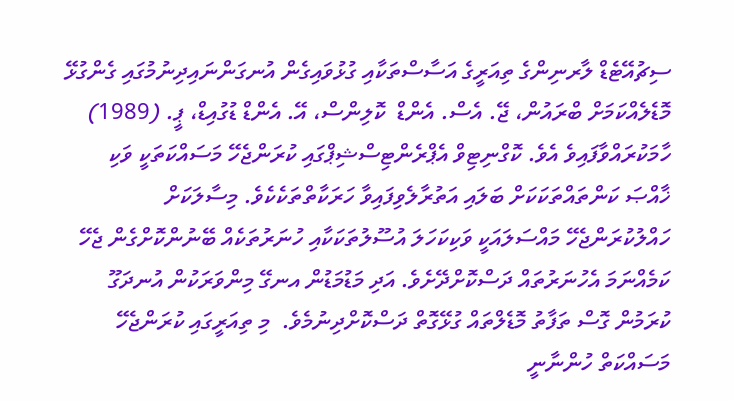ސިޗުއޭޓެޑް ލާރނިންގެ ތިއަރީގެ އަސާސްތަކާއި ގުޅުވައިގެން އުނގަންނައިދިނުމުގައި ގެންގުޅޭ މޮޑެލެއްކަމަށް ބްރައުން، ޖޭ. އެސް. އެންޑް  ކޮލިންސް، އޭ. އެންޑް ޑުގުއިޑް، ޕީ. (1989) ހާމަކުރައްވާފައިވެ އެވެ. ކޮގްނިޓިވް އެޕްރެންޓިސްޝިޕްގައި ކުރަންޖެހޭ މަސައްކަތަކީ ވަކި ޚާއްޞަ ކަންތައްތަކަކަށް ބަލައި އަތުރާލެވިފައިވާ ހަރަކާތްތަކެކެވެ. މިސާލަކަށް ހައްލުކުރަންޖެހޭ މައްސަލައަކީ ވަކިކަހަލަ އުސޫލުތަކަކާއި ހުނަރުތަކެއް ބޭނުންކޮށްގެން ޖެހޭ ކަމެއްނަމަ އެހުނަރުތައް ދަސްކޮށްދޭށެވެ. އަދި މަޑުމަޑުން އނގޭ މިންވަރަކުން އުނދަގޫ ކުރަމުން ގޮސް ތަފާތު މޮޑެލްތައް ގުޅޭގޮތް ދަސްކޮށްދިނުމެވެ.  މި ތިއަރީގައި ކުރަންޖެހޭ މަސައްކަތް ހުންނާނީ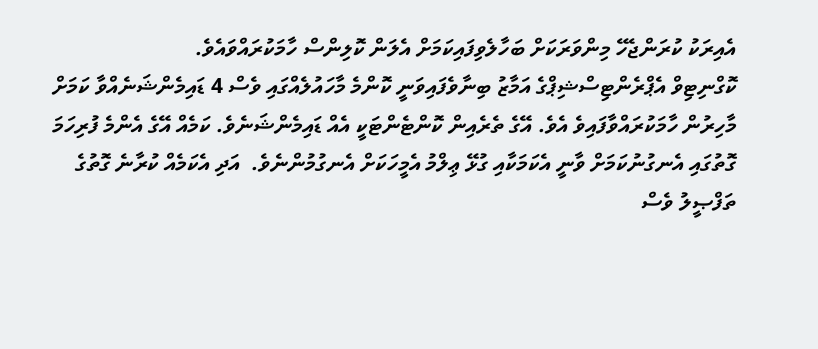އެއިރަކު ކުރަންޖެހޭ މިންވަރަކަށް ބަހާލެވިފައިކަމަށް އެލަން ކޮލިންސް ހާމަކުރައްވައެވެ.
ކޮގްނިޓިވް އެޕްރެންޓިސްޝިޕްގެ އަމާޒު ބިނާވެފައިވަނީ ކޮންމެ މާހައުލެއްގައި ވެސް 4 ޑައިމެންޝަނެއްވާ ކަމަށް މާހިރުން ހާމަކުރައްވާފައިވެ އެވެ. އޭގެ ތެރެއިން ކޮންޓެންޓަކީ އެއް ޑައިމެންޝަނެވެ. ކަމެއް އޭގެ އެންމެ ފުރިހަމަ ގޮތުގައި އެނގުނުކަމަށް ވާނީ އެކަމަކާއި ގުޅޭ ޢިލްމު އެމީހަކަށް އެނގުމުންނެވެ.  އަދި އެކަމެއް ކުރާނެ ގޮތުގެ ތަފްޞީލު ވެސް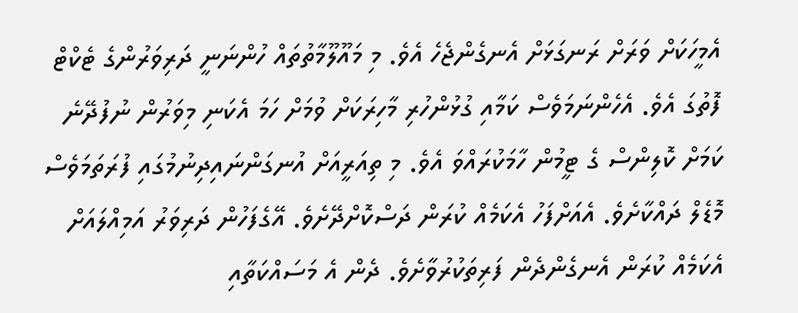އެމީހަކަށް ވަރަށް ރަނގަޅަށް އެނގެންޖެހެ އެވެ. މި މައޫލޫމާތުތައް ހުންނަނީ ދަރިވަރުންގެ ޓެކްޓް ފޮތުގަ އެވެ. އެހެންނަމަވެސް ކަމާއި ގުޅުންހުރި މާހިރަކަށް ވުމަށް ހަމަ އެކަނި މިވަރުން ނުފުދޭނެ ކަމަށް ކޮލިންސް ގެ ޓީމުން ހާމަކުރައްވަ އެވެ. މި ތިއަރީއަށް އުނގަންނައިދިނުމުގައި ފުރަތަމަވެސް މޮޑެލް ދައްކާށެވެ. އެއަށްފަހު އެކަމެއް ކުރަން ދަސްކޮށްދޭށެވެ. އޭގެފަހުން ދަރިވަރު އަމިއްލައަށް އެކަމެއް ކުރަން އެނގެންދެން ފަރިތަކުރުވާށެވެ. ދެން އެ މަސައްކަތާއި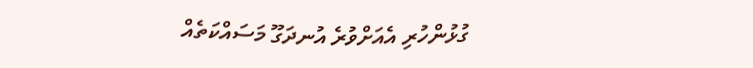ގުޅުންހުރި އެއަށްވުރެ އުނދަގޫ މަސައްކަތެއް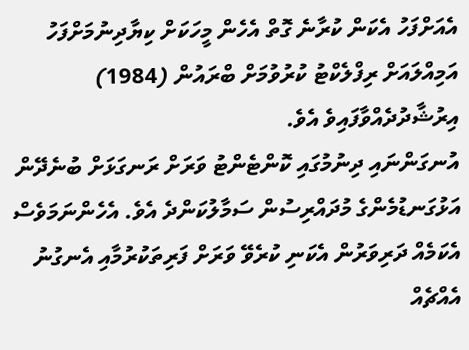އެއަށްފަހު އެކަން ކުރާނެ ގޮތް އެހެން މީހަކަށް ކިޔާދިނުމަށްފަހު އަމިއްލައަށް ރިފްލެކްޓު ކުރުވުމަށް ބްރައުން (1984) އިރުޝާދުދެއްވާފައިވެ އެވެ.
އުނގަންނައި ދިނުމުގައި ކޮންޓެންޓު ވަރަށް ރަނގަޅަށް ބުނެދޭން އަޅުގަނޑުމެންގެ މުދައްރިސުން ސަމާލުކަންދެ އެވެ. އެހެންނަމަވެސް އެކަމެއް ދަރިވަރުން އެކަނި ކުރެވޭ ވަރަށް ފަރިތަކުރުމާއި އެނގުނު އެއްޗެއް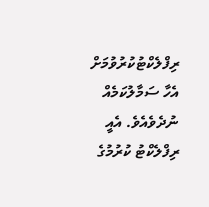ރިފްލެކްޓުކުރުވުމަށް އެހާ ސަމާލުކަމެއް ނުދެވެއެވެ. އެއީ ރިފްލެކްޓު ކުރުމުގެ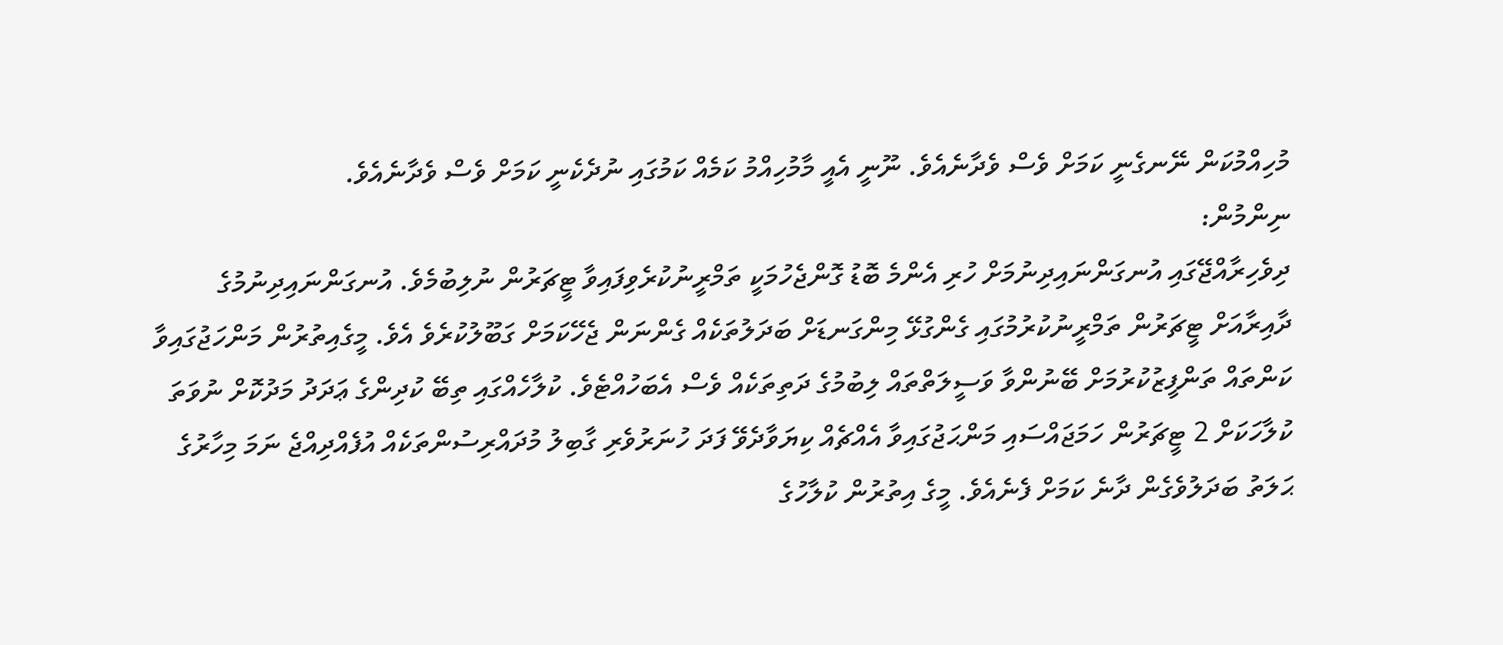މުހިއްމުކަން ނޭނގެނީ ކަމަށް ވެސް ވެދާނެއެވެ. ނޫނީ އެއީ މާމުހިއްމު ކަމެއް ކަމުގައި ނުދެކެނީ ކަމަށް ވެސް ވެދާނެއެވެ.
ނިންމުން:
ދިވެހިރާއްޖޭގައި އުނގަންނައިދިނުމަށް ހުރި އެންމެ ބޮޑު ގޮންޖެހުމަކީ ތަމްރީނުކުރެވިފައިވާ ޓީޗަރުން ނުލިބުމެވެ. އުނގަންނައިދިނުމުގެ ދާއިރާއަށް ޓީޗަރުން ތަމްރީނުކުރުމުގައި ގެންގުޅޭ މިންގަނޑަށް ބަދަލުތަކެއް ގެންނަން ޖެހޭކަމަށް ގަބޫލުކުރެވެ އެވެ. މީގެއިތުރުން މަންހަޖުގައިވާ ކަންތައް ތަންފީޒުކުރުމަށް ބޭނުންވާ ވަސީލަތްތައް ލިބުމުގެ ދަތިތަކެއް ވެސް އެބަހުއްޓެވެ. ކުލާހެއްގައި ތިބޭ ކުދިންގެ ޢަދަދު މަދުކޮށް ނުވަތަ ކުލާހަކަށް 2 ޓީޗަރުން ހަމަޖައްސައި މަންޙަޖުގައިވާ އެއްޗެއް ކިޔަވާދެވޭ ފަދަ ހުނަރުވެރި ގާބިލު މުދައްރިސުންތަކެއް އުފެއްދިއްޖެ ނަމަ މިހާރުގެ ޙަލަތު ބަދަލުވެގެން ދާނެ ކަމަށް ފެނެއެވެ. މީގެ އިތުރުން ކުލާހުގެ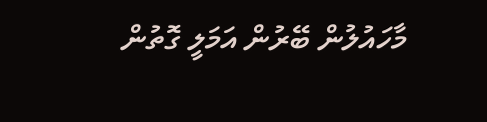މާހައުލުން ބޭރުން އަމަލީ ގޮތުން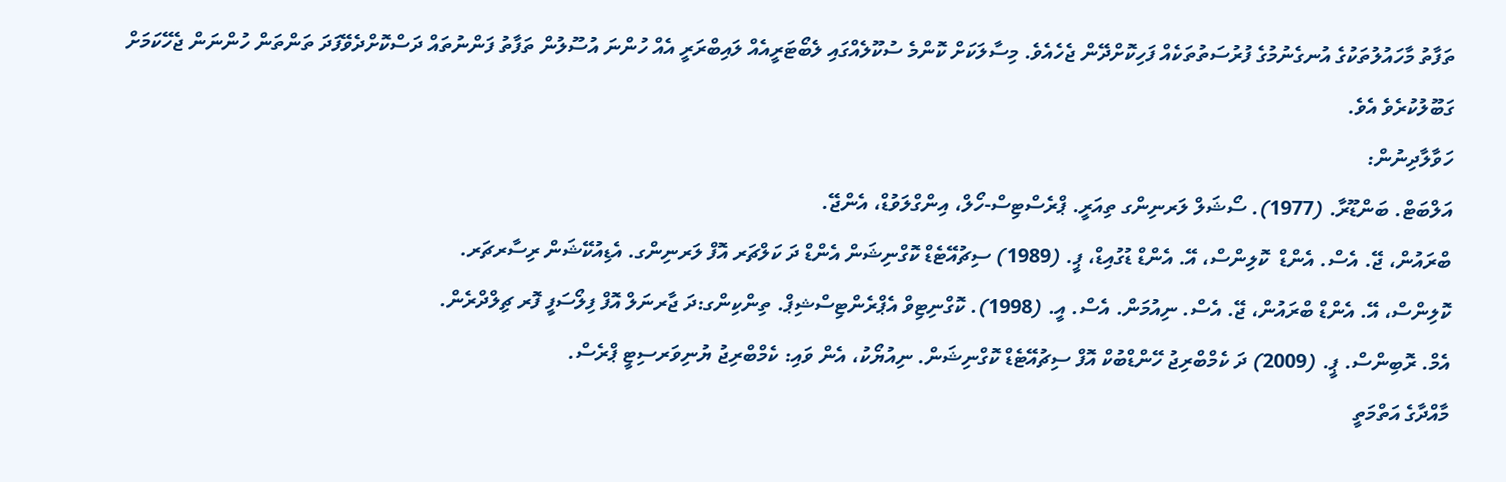ތަފާތު މާހައުލުތަކުގެ އުނގެނުމުގެ ފުރުސަތުތަކެއް ފަހިކޮށްދޭން ޖެހެއެވެ. މިސާލަކަށް ކޮންމެ ސުކޫލެއްގައި ލެބޯޓަރީއެއް ލައިބްރަރީ އެއް ހުންނަ އުސޫލުން ތަފާތު ފަންނުތައް ދަސްކޮށްދެވޭފަދަ ތަންތަން ހުންނަން ޖެހޭކަމަށް ގަބޫލުކުރެވެ އެވެ.
ހަވާލާދިނުން:
އަލްބަޓް. ބަންޑޫރާ. (1977). ސޯޝަލް ލަރނިންގ ތިއަރީ. ޕްރެސްޓިސް-ހޯލް، އިންގްލަވުޑް، އެންޖޭ.
ބްރައުން، ޖޭ. އެސް. އެންޑް  ކޮލިންސް، އޭ. އެންޑް ޑުގުއިޑް، ޕީ. (1989) ސިޗުއޭޓެޑް ކޮގްނިޝަން އެންޑް ދަ ކަލްޗަރ އޮފް ލަރނިންގ. އެޑިއުކޭޝަން ރިސާރޗަރ.
ކޮލިންސް، އޭ. އެންޑް ބްރައުން، ޖޭ. އެސް. ނިއުމަން. އެސް. އީ. (1998). ކޮގްނިޓިވް އެޕްރެންޓިސްޝިޕް. ތިންކިންގ:ދަ ޖާރނަލް އޮފް ފިލޯސަފީ ފޮރ ޗިލްދްރެން.
އެމް. ރޮބިންސް. ޕީ. (2009) ދަ ކެމްބްރިޖު ހޭންޑްބުކް އޮފް ސިޗުއޭޓެޑް ކޮގްނިޝަން. ނިއުޔޯކު، އެން ވައި: ކެމްބްރިޖު ޔުނިވަރސިޓީ ޕްރެސް.
މާއްދާގެ އަތްމަތީ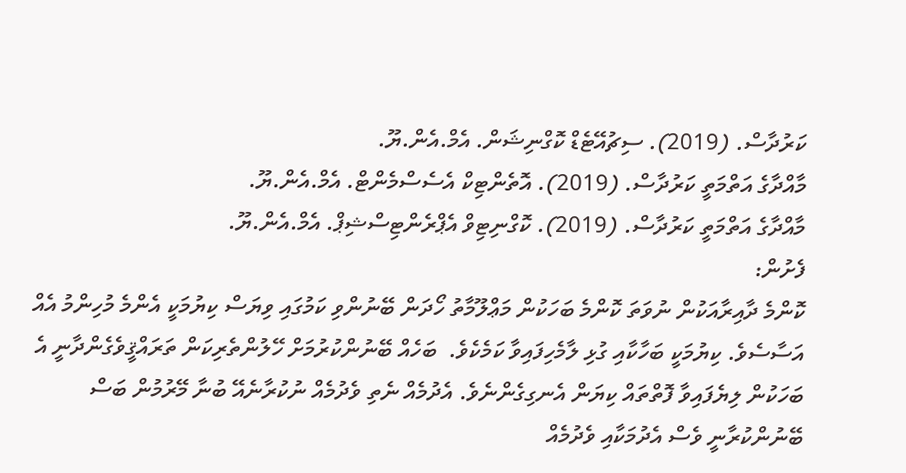ކަރުދާސް. (2019). ސިޗުއޭޓެޑް ކޮގްނިޝަން. އެމް.އެން.ޔޫ.
މާއްދާގެ އަތްމަތީ ކަރުދާސް. (2019). އޮތެންޓިކް އެސެސްމެންޓް. އެމް.އެން.ޔޫ.
މާއްދާގެ އަތްމަތީ ކަރުދާސް. (2019). ކޮގްނިޓިވް އެޕްރެންޓިސްޝިޕް. އެމް.އެން.ޔޫ.
ފެށުން:
ކޮންމެ ދާއިރާއަކުން ނުވަތަ ކޮންމެ ބަހަކުން މަޢްލޫމާތު ހޯދަން ބޭނުންވި ކަމުގައި ވިޔަސް ކިޔުމަކީ އެންމެ މުހިންމު އެއް އަސާސެވެ. ކިޔުމަކީ ބަހާކާއި ގުޅި ލާމެހިފައިވާ ކަމެކެވެ.  ބަހެއް ބޭނުންކުރުމަށް ހޭލުންތެރިކަން ތަރައްޤީވެގެންދާނީ އެ ބަހަކުން ލިޔެފައިވާ ފޮތްތައް ކިޔަން އެނގިގެންނެވެ. އެދުމެއް ނެތި ވެދުމެއް ނުކުރާނެއޭ ބުނާ މޭރުމުން ބަސް ބޭނުންކުރާނީ ވެސް އެދުމަކާއި ވެދުމެއް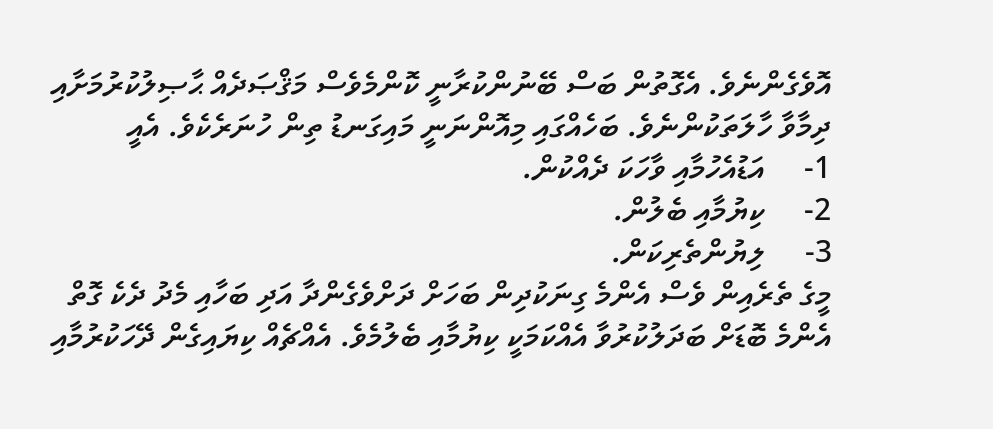އޮވެގެންނެވެ. އެގޮތުން ބަސް ބޭނުންކުރާނީ ކޮންމެވެސް މަޤްޞަދެއް ޙާޞިލުކުރުމަށާއި ދިމާވާ ހާލަތަކުންނެވެ. ބަހެއްގައި މިއޮންނަނީ މައިގަނޑު ތިން ހުނަރެކެވެ. އެއީ
1-     އަޑުއެހުމާއި ވާހަކަ ދެއްކުން.
2-     ކިޔުމާއި ބެލުން.
3-     ލިޔުންތެރިކަން.
މީގެ ތެރެއިން ވެސް އެންމެ ގިނަކުދިން ބަހަށް ދަށްވެގެންދާ އަދި ބަހާއި މެދު ދެކެ ގޮތް އެންމެ ބޮޑަށް ބަދަލުކުރުވާ އެއްކަމަކީ ކިޔުމާއި ބެލުމެވެ. އެއްޗެއް ކިޔައިގެން ދޭހަކުރުމާއި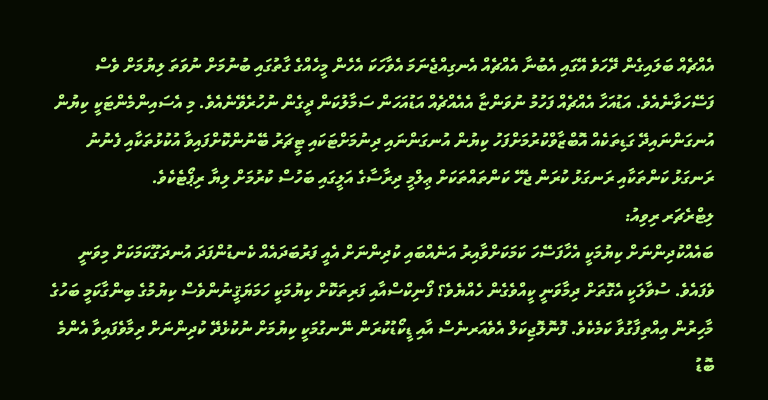އެއްޗެއް ބަލައިގެން ދޭހަވެ އޭގައި އެބުނާ އެއްޗެއް އެނގިއްޖެނަމަ އެވާހަކަ އެހެން މީހެއްގެ ގާތުގައި ބުނުމަށް ނުވަތަ ލިޔުމަށް ވެސް ފަސޭހަވާނެއެވެ. އަޑުއަހާ އެއްޗެއް ފަހުމު ނުވަންޏާ އެއެއްޗެއް އަޑުއަހަން ސަމާލުކަން ދީގެން ނުހުރެވޭނެއެވެ. މި އެސައިންމެންޓަކީ ކިޔުން އުނގަންނައިދޭ ގަޑިތަކެއް އޮބްޒާވްކުރުމަށްފަހު ކިޔުން އުނގަންނައި ދިނުމަށްޓަކައި ޓީޗަރު ބޭނުންކޮށްފައިވާ އުކުޅުތަކާއި ފެނުނު ރަނގަޅު ކަންތަކާއި ރަނގަޅު ކުރަން ޖެހޭ ކަންތައްތަކަށް ޢިލްމީ ދިރާސާގެ އަލީގައި ބަހުސް ކުރުމަށް ލިޔާ ރިޕޯޓެކެވެ.
ލިޓްރެޗަރ ރިވިއު:
ބައެއްކުދިންނަށް ކިޔުމަކީ އެހާފަސޭހަ ކަމަކަށްވާއިރު އަނެއްބައި ކުދިންނަށް އެއީ ފަރުބަދައެއް ކެނޑުންފަދަ އުނދަގޫކަމަކަށް މިވަނީ ވެފައެވެ. ސުވާލަކީ އެގޮތަށް ދިމާވަނީ ކީއްވެގެން ހެއްޔެވެ؟ ފޯނިކްސްއާއި ފަރިތަކޮށް ކިޔުމަކީ ހަމަޔަޤީނުންވެސް ކިޔުމުގެ ބިންގާކަމީ ބަހުގެ މާހިރުން އިއްތިފާގުވާ ކަމެކެވެ. ފޮނޮލޮޖިކަލް އެވެއަރނެސް އާއި ޑީކޯޑުކުރަން ނޭނގުމަކީ ކިޔުމަށް ނުކުޅެދޭ ކުދިންނަށް ދިމާވެފައިވާ އެންމެ ބޮޑު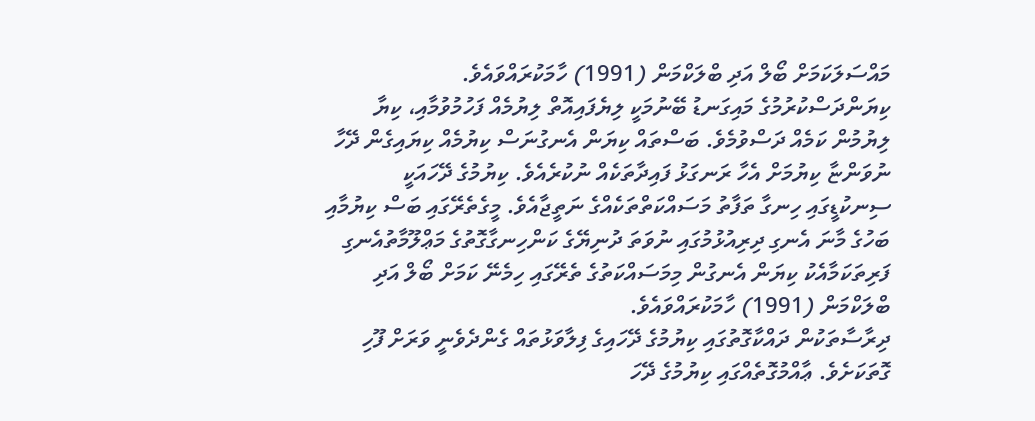މައްސަލަކަމަށް ބޯލް އަދި ބްލަކްމަން (1991) ހާމަކުރައްވައެވެ.
ކިޔަންދަސްކުރުމުގެ މައިގަނޑު ބޭނުމަކީ ލިޔެފައިއޮތް ލިޔުމެއް ފަހުމުވުމާއި، ކިޔާ ލިޔުމުން ކަމެއް ދަސްވުމެވެ. ބަސްތައް ކިޔަން އެނގުނަސް ކިޔުމެއް ކިޔައިގެން ދޭހާ ނުވަންޏާ ކިޔުމަށް އެހާ ރަނގަޅު ފައިދާތަކެއް ނުކުރެއެވެ. ކިޔުމުގެ ދޭހައަކީ ސިނކުޑީގައި ހިނގާ ތަފާތު މަސައްކަތްތަކެއްގެ ނަތީޖާއެވެ. މީގެތެރޭގައި ބަސް ކިޔުމާއި ބަހުގެ މާނަ އެނގި ދިރިއުޅުމުގައި ނުވަތަ ދުނިޔޭގެ ކަންހިނގާގޮތުގެ މަޢްލޫމާތުއެނގި ފަރިތަކަމާއެކު ކިޔަން އެނގުން މިމަސައްކަތުގެ ތެރޭގައި ހިމެނޭ ކަމަށް ބޯލް އަދި ބްލަކްމަން (1991) ހާމަކުރައްވައެވެ.
ދިރާސާތަކުން ދައްކާގޮތުގައި ކިޔުމުގެ ދޭހައިގެ ފިލާވަޅުތައް ގެންދެވެނީ ވަރަށް ފޫހި ގޮތަކަށެވެ. ޢާއްމުގޮތެއްގައި ކިޔުމުގެ ދޭހަ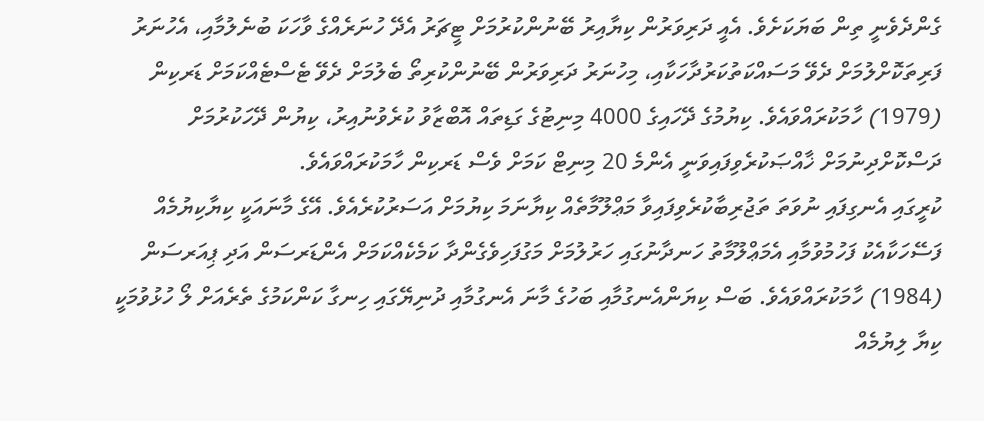ގެންދެވެނީ ތިން ބަޔަކަށެވެ. އެއީ ދަރިވަރުން ކިޔާއިރު ބޭނުންކުރުމަށް ޓީޗަރު އެދޭ ހުނަރެއްގެ ވާހަކަ ބުނެލުމާއި، އެހުނަރު ފަރިތަކޮށްލުމަށް ދެވޭ މަސައްކަތުކަރުދާހަކާއި، މިހުނަރު ދަރިވަރުން ބޭނުންކުރިތޯ ބެލުމަށް ދެވޭ ޓެސްޓެއްކަމަށް ޑަރކިން (1979) ހާމަކުރައްވައެވެ. ކިޔުމުގެ ދޭހައިގެ 4000 މިނިޓުގެ ގަޑިތައް އޮބްޒާވު ކުރެވުނުއިރު، ކިޔުން ދޭހަކުރުމަށް ދަސްކޮށްދިނުމަށް ޚާއްޞަކުރެވިފައިވަނީ އެންމެ 20 މިނިޓް ކަމަށް ވެސް ޑަރކިން ހާމަކުރައްވައެވެ.
ކުރީގައި އެނގިފައި ނުވަތަ ތަޖުރިބާކުރެވިފައިވާ މަޢްލޫމާތެއް ކިޔާނަމަ ކިޔުމަށް އަސަރުކުރެއެވެ. އޭގެ މާނައަކީ ކިޔާކިޔުމެއް ފަސޭހަކާއެކު ފަހުމުވުމާއި އެމަޢްލޫމާތު ހަނދާނުގައި ހަރުލުމަށް މަގުފަހިވެގެންދާ ކަމެކެއްކަމަށް އެންޑަރސަން އަދި ޕިއަރސަން (1984) ހާމަކުރައްވައެވެ. ބަސް ކިޔަންއެނގުމާއި ބަހުގެ މާނަ އެނގުމާއި ދުނިޔޭގައި ހިނގާ ކަންކަމުގެ ތެރެއަށް ލޯ ހުޅުވުމަކީ ކިޔާ ލިޔުމެއް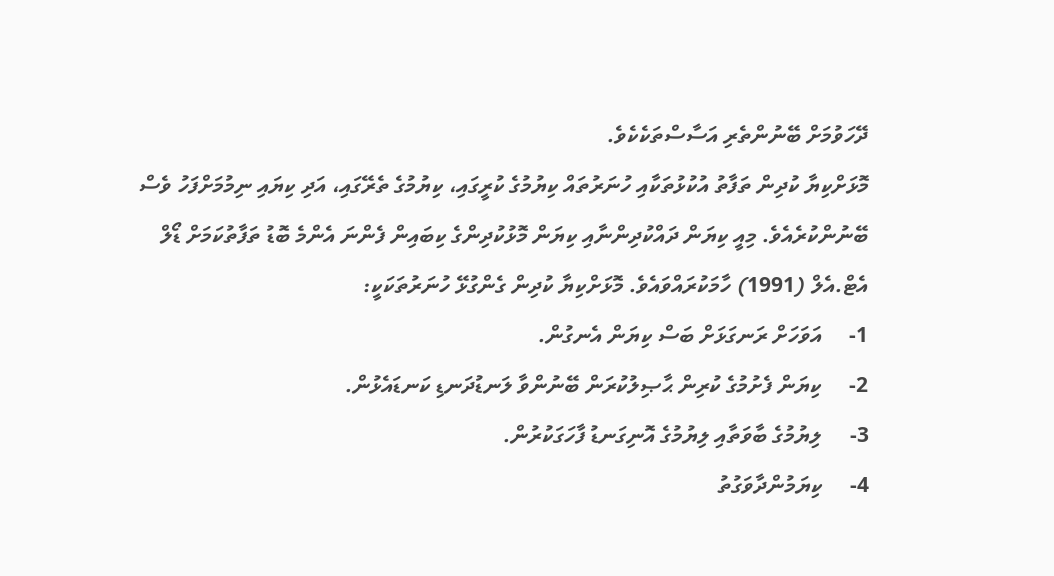ދޭހަވުމަށް ބޭނުންތެރި އަސާސްތަކެކެވެ.
މޮޅަށްކިޔާ ކުދިން ތަފާތު އުކުޅުތަކާއި ހުނަރުތައް ކިޔުމުގެ ކުރީގައި، ކިޔުމުގެ ތެރޭގައި، އަދި ކިޔައި ނިމުމަށްފަހު ވެސް ބޭނުންކުރެއެވެ. މިއީ ކިޔަން ދައްކުދިންނާއި ކިޔަން މޮޅުކުދިންގެ ކިބައިން ފެންނަ އެންމެ ބޮޑު ތަފާތުކަމަށް ޑޯލް އެޓް.އެލް (1991) ހާމަކުރައްވައެވެ. މޮޅަށްކިޔާ ކުދިން ގެންގުޅޭ ހުނަރުތަކަކީ:
1-     އަވަހަށް ރަނގަޅަށް ބަސް ކިޔަން އެނގުން.
2-     ކިޔަން ފެށުމުގެ ކުރިން ޙާޞިލުކުރަން ބޭނުންވާ ލަނޑުދަނޑި ކަނޑައެޅުން.
3-     ލިޔުމުގެ ބާވަތާއި ލިޔުމުގެ އޮނިގަނޑު ފާހަގަކުރުން.
4-     ކިޔަމުންދާވަގުތު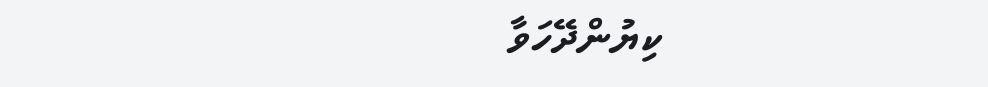ކިޔުންދޭހަވާ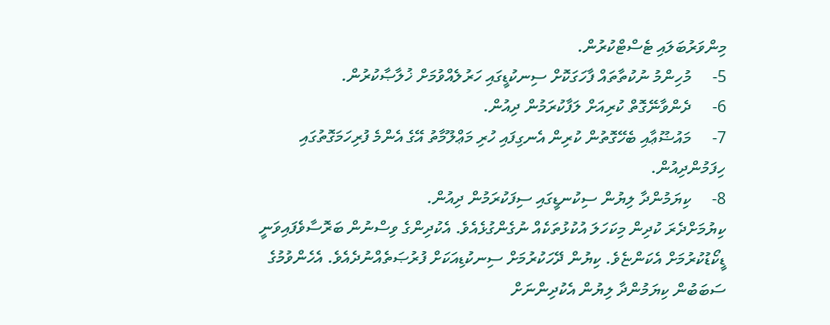މިންވަރުބަލައި ޓެސްޓްކުރުން.
5-     މުހިންމު ނުކުތާތައް ފާހަގަކޮށް ސިނކުޑީގައި ހަރުލެއްވުމަށް ޚުލާޞާކުރުން.
6-     ދެންވާނޭގޮތް ކުރިއަށް ލަފާކުރަމުން ދިއުން.
7-     މައުޟޫޢާއި ބެހޭގޮތުން ކުރިން އެނގިފައި ހުރި މަޢްލޫމާތު އޭގެ އެންމެ ފުރިހަމަގޮތުގައި ހިފަމުންދިއުން.
8-     ކިޔަމުންދާ ލިޔުން ސިކުނޑީގައި ސިފަކުރަމުން ދިއުން.
ކިޔުމަށްދެރަ ކުދިން މިކަހަލަ އުކުޅުތަކެއް ނުގެންގުޅެއެވެ. އެކުދިންގެ ވިސްނުން ބަރޮސާވެފައިވަނީ ޑީކޯޑުކުރުމަށް އެކަންޏެވެ. ކިޔުން ދޭހަކުރުމަށް ސިނކުޑިއަކަށް ފުރުޞަތެއްނުދެއެވެ. އެހެންވުމުގެ ސަބަބުން ކިޔަމުންދާ ލިޔުން އެކުދިންނަށް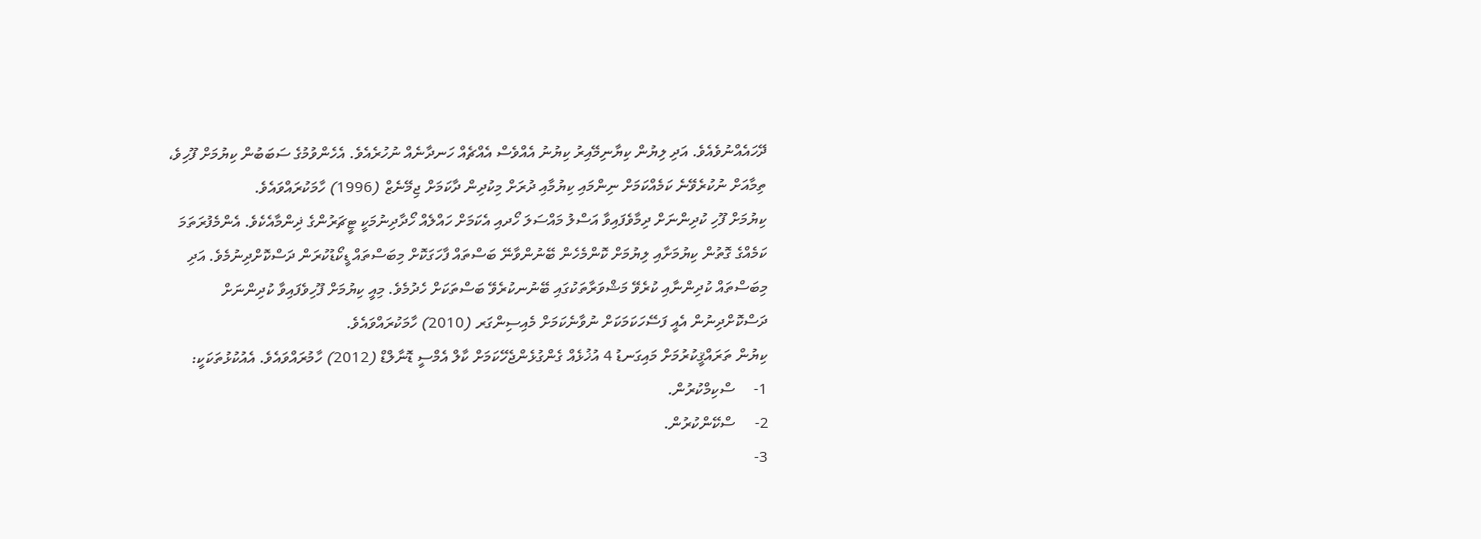ދޭހައެއްނުވެއެވެ. އަދި ލިޔުން ކިޔާނިމޭއިރު ކިޔުނު އެއްވެސް އެއްޗެއް ހަނދާނެއް ނުހުރެއެވެ. އެހެންވުމުގެ ސަބަބުން ކިޔުމަށް ފޫހިވެ، ތިމާއަށް ނުކުރެވޭނެ ކަމެއްކަމަށް ނިންމައި ކިޔުމާއި ދުރަށް މިކުދިން ދާކަމަށް ޖިމޭނެޒް (1996) ހާމަކުރައްވައެވެ.
ކިޔުމަށް ފޫހި ކުދިންނަށް ދިމާވެފައިވާ އަސްލު މައްސަލަ ހޯދއި އެކަމަށް ހައްލެއް ހޯދާދިނުމަކީ ޓީޗަރުންގެ ޛިންމާއެކެވެ. އެންމެފުރަތަމަ ކަމެއްގެ ގޮތުން ކިޔުމަށާއި ލިޔުމަށް ކޮންމެހެން ބޭނުންވާނޭ ބަސްތައް ފާހަގަކޮށް މިބަސްތައް ޑީކޯޑުކުރަން ދަސްކޮށްދިނުމެވެ. އަދި މިބަސްތައް ކުދިންނާއި ކުރެވޭ މަޝްވަރާތަކުގައި ބޭނުނކުރެވޭ ބަސްތަކަށް ހެދުމެވެ. މިއީ ކިޔުމަށް ފޫހިވެފައިވާ ކުދިންނަށް ދަސްކޮށްދިނުން އެއީ ފަސޭހަކަމަކަށް ނުވާނެކަމަށް މެއިސިންގަރ (2010) ހާމަކުރައްވައެވެ.
ކިޔުން ތަރައްޤީކުރުމަށް މައިގަނޑު 4 އުޚުޅެއް ގެންގުޅެންޖެހޭކަމަށް ކާލް އެމްސީ ޑޮނާލްޑް (2012) ހާމުރައްވައެވެ. އެއުކުޅުތަކަކީ:
1-     ސްކިމްކުރުން.
2-     ސްކޭންކުރުން.
3-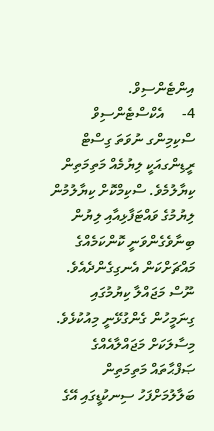އިންޓެންސިވް.
4-     އެކްސްޓެންސިވް
ސްކިމިންގ ނުވަތަ ގިސްޓް ރީޑިންގއަކީ ލިޔުމެއް މަތިމަތިން ކިޔާލުމެވެ. ސްކިމްކޮށް ކިޔާލުމުން ލިޔުމުގެ ވައްޓަފާޅިއާއި ލިޔުން ބިނާވެގެންވަނީ ކޮންކަމެއްގެ މައްޗަށްކަން އެނގިގެންދެއެވެ. ނޫސް މަޖައްލާ ކިޔުމުގައި ގިނަމީހުން ގެންގުޅޭނީ މިއުކުޅެވެ. މިސާލަކަށް މަޖައްލާއެއްގެ ޞަފްޙާތައް މަތިމަތިން ބަލާލުމަށްފަހު ސިނކުޑީގައި އޭގެ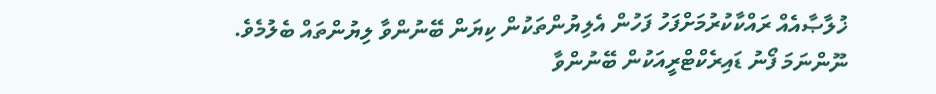ޚުލާޞާއެއް ރައްކާކުރުމަށްފަހު ފަހުން އެލިޔުންތަކުން ކިޔަން ބޭނުންވާ ލިޔުންތައް ބެލުމެވެ. ނޫންނަމަ ފޯނު ޑައިރެކްޓްރީއަކުން ބޭނުންވާ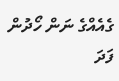ގެއެއްގެ ނަން ހޯދުން ފަދަ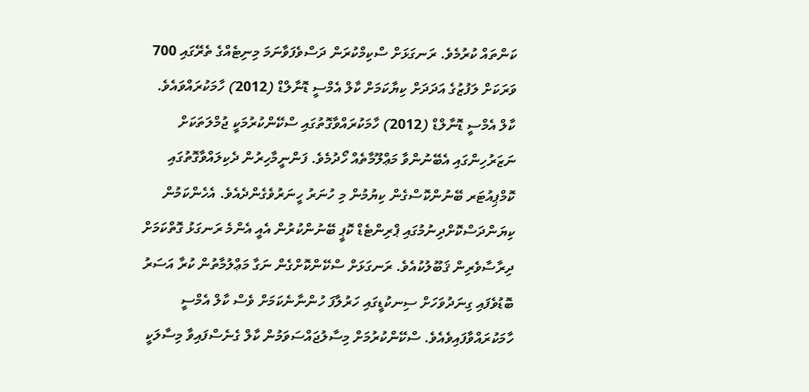ކަންތައް ކުރުމެވެ. ރަނގަޅަށް ސްކިމްކުރަން ދަސްވެފަވާނަމަ މިނިޓެއްގެ ތެރޭގައި 700 ވަރަކަށް ލަފުޒުގެ އަދަދަށް ކިޔާކަމަށް ކާލް އެމްސީ ޑޮނާލްޑް (2012) ހާމަކުރައްވައެވެ.
ކާލް އެމްސީ ޑޮނާލްޑް (2012) ހާމަކުރައްވާގޮތުގައި ސްކޭންކުރުމަކީ ޖުމްލަތަކަށް ނަޒަރުހިންގައި އެބޭނުންވާ މަޢްލޫމާތެއް ހޯދުމެވެ. ފަންނީމާހިރުން ދެކިލައްވާގޮތުގައި ކޮމްޕިއުޓަރ ބޭނުންކޮސްގެން ކިޔުމުން މި ހުނަރު ހީނަރުވެގެންދެއެވެ. އެހެންކަމުން ކިޔަންދަސްކޮށްދިނުމުގައި ޕްރިންޓެޑް ކޮޕީ ބޭނުންކުރުން އެއީ އެންމެ ރަނގަޅު ގޮތްކަމަށް ދިރާސާވެރިން ޤަބޫލުކުއެވެ. ރަނގަޅަށް ސްކޭންކޮށްގެން ނަގާ މަޢްލުމާތުން ކުރާ އަސަރު ބޮޑުވެފައި ގިނަދުވަހަށް ސިނކުޑީގައި ހަރުލާފަ ހުންނާނެކަމަށް ވެސް ކާލް އެމްސީ ހާމަކުރައްވާފައިވެއެވެ. ސްކޭންކުރުމަށް މިސާލުޖައްސަވަމުން ކާލް ގެނެސްފައިވާ މިސާލަކީ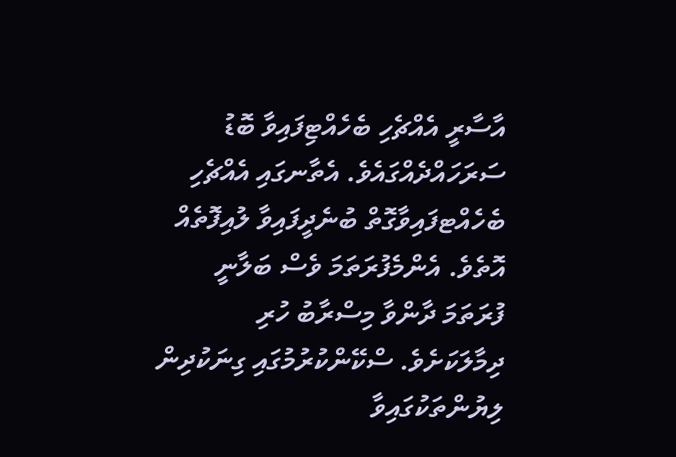އާސާރީ އެއްޗެހި ބެހެއްޓިފައިވާ ބޮޑު ސަރަހައްދެއްގައެވެ. އެތާނގައި އެއްޗެހި ބެހެއްޓފައިވާގޮތް ބުނެދީފައިވާ ލުއިފޮތެއް އޮތެވެ. އެންމެފުރަތަމަ ވެސް ބަލާނީ ފުރަތަމަ ދާންވާ މިސްރާބު ހުރި ދިމާލަކަށެވެ. ސްކޭންކުރުމުގައި ގިނަކުދިން ލިޔުންތަކުގައިވާ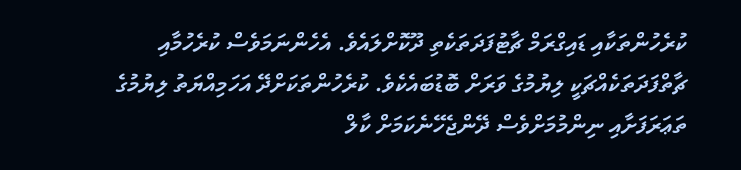ކުރެހުންތަކާއި ޑައިގްރަމް ޗާޓުފަދަތަކެތި ދޫކޮށްލައެވެ. އެހެންނަމަވެސް ކުރެހުމާއި ޗާތްފަދަތަކެއްޗަކީ ލިޔުމުގެ ވަރަށް ބޮޑުބައެކެވެ. ކުރެހުންތަކަށްދޭ އަހަމިއްޔަތު ލިޔުމުގެ ތަޢަރަފަށާއި ނިންމުމަށްވެސް ދޭންޖެހޭނެކަމަށް ކާލް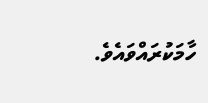ހާމަކުރައްވައެވެ.